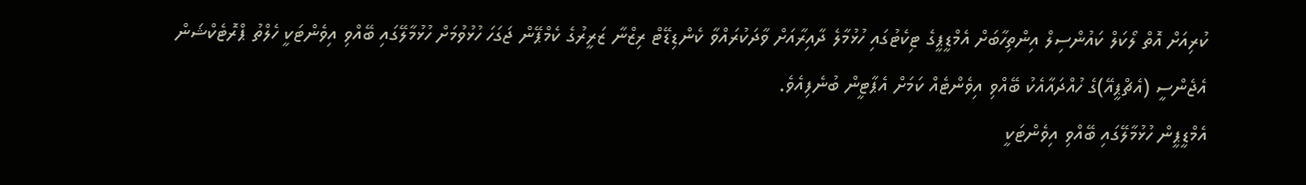ކުރިއަށް އޮތް ލޯކަލް ކައުންސިލް އިންތިހާބަށް އެމްޑީޕީގެ ޓިކެޓުގައި ހުޅުމާލެ ދާއިރާއަށް ވާދަކުރައްވާ ކެންޑިޑޭޓް ރިޒްނާ ޒަރީރުގެ ކެމްޕޭން ޖަގަހަ ހުޅުވުމަށް ހުޅުމާލޭގައި ބޭއްވި އިވެންޓަކީ ހެލްތު ޕްރޮޓެކްޝަން އެޖެންސީ (އެޗްޕީއޭ)ގެ ހުއްދައާއެކު ބޭއްވި އިވެންޓެއް ކަމަށް އެޕާޓީން ބުނެފިއެވެ.
އެމްޑީޕީން ހުޅުމާލޭގައި ބޭއްވި އިވެންޓަކީ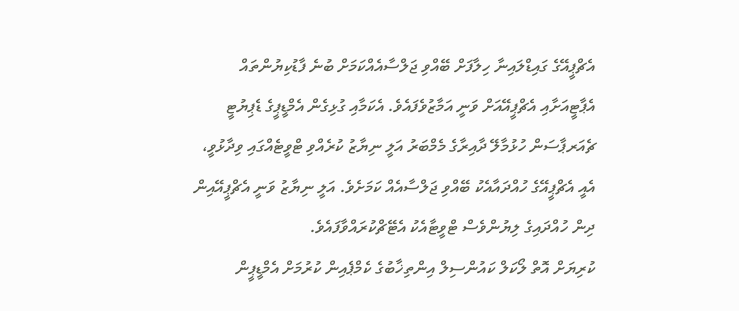އެޗްޕީއޭގެ ގައިޑްލައިނާ ހިލާފަށް ބޭއްވި ޖަލްސާއެއްކަމަށް ބުނެ ފާޑުކިޔުންތައް އެޕާޓީއަށާއި އެޗްޕީއޭއަށް ވަނީ އަމާޒުވެފައެވެ. އެކަމާއި ގުޅިގެން އެމްޑީޕީގެ ޑެޕިޔުޓީ ޗެއަރޕާސަން ހުޅުމާލޭ ދާއިރާގެ މެމްބަރު އަލީ ނިޔާޒު ކުރެއްވި ޓްވީޓެއްގައި ވިދާޅުވީ، އެއީ އެޗްޕީއޭގެ ހުއްދައާއެކު ބޭއްވި ޖަލްސާއެއް ކަމަށެވެ. އަލީ ނިޔާޒު ވަނީ އެޗްޕީއޭއިން ދިން ހުއްދައިގެ ލިޔުންވެސް ޓްވީޓާއެކު އެޓޭޗްކުރައްވާފައެވެ.
ކުރިޔަށް އޮތް ލޯކަލް ކައުންސިލް އިންތިޚާބުގެ ކެމްޕެއިން ކުރުމަށް އެމްޑީޕީން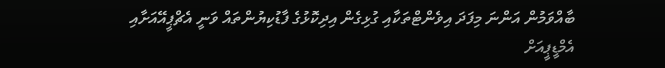ބާއްވަމުން އަންނަ މިފަދަ އިވެންޓްތަކާއި ގުޅިގެން އިދިކޮޅުގެ ފާޑުކިޔުންތައް ވަނީ އެޗްޕީއޭއަށާއި އެމްޑީޕީއަށް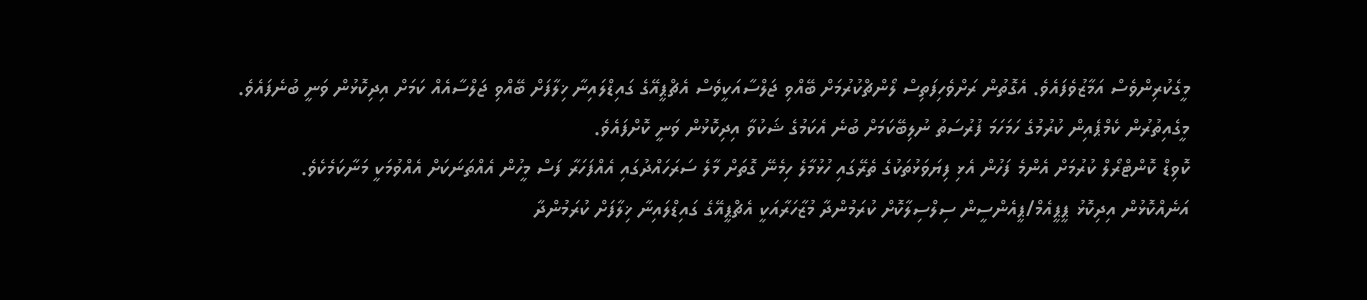މީގެކުރިންވެސް އަމާޒުވެފައެވެ. އެގޮތުން ރަށްވެހިފަތިސް ލޯންޗްކުރުމަށް ބޭއްވި ޖަލްސާއަކީވެސް އެޗްޕީއޭގެ ގައިޑްލައިނާ ޚިލާފަށް ބޭއްވި ޖަލްސާއެއް ކަމަށް އިދިކޮޅުން ވަނީ ބުނެފައެވެ.
މީގެއިތުރުން ކެމްޕެއިން ކުރުމުގެ ހަމަހަމަ ފުރުސަތު ނުލިބޭކަމަށް ބުނެ އެކަމުގެ ޝަކުވާ އިދިކޮޅުން ވަނީ ކޮށްފައެވެ.
ކޮވިޑް ކޮންޓްރޯލް ކުރުމަށް އެންމެ ފަހުން އެޅި ފިޔަވަޅުތަކުގެ ތެރޭގައި ހުޅުމާލެ ހިމެނޭ ގޮތަށް މާލެ ސަރަހައްދުގައި އެއްފަހަރާ ފަސް މީހުން އެއްތަނަކަށް އެއްވުމަކީ މަނާކަމެކެވެ.
އަނެއްކޮޅުން އިދިކޮޅު ޕީޕީއެމް/ޕީއެންސީން ސިލްސިލާކޮށް ކުރަމުންދާ މުޒާހަރާއަކީ އެޗްޕީއޭގެ ގައިޑްލައިނާ ޚިލާފަށް ކުރަމުންދާ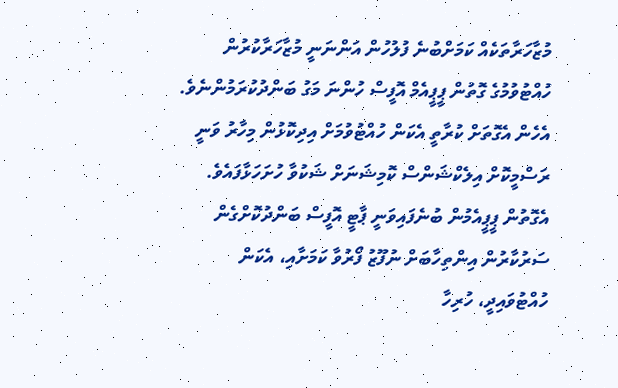މުޒާހަރާތަކެއް ކަމަށްބުނެ ފުލުހުން އަންނަނީ މުޒާހަރާކުރުން ހުއްޓުވުމުގެ ގޮތުން ޕީޕީއެމް އޮފީސް ހުންނަ މަގު ބަންދުކުރަމުންނެވެ. އެހެން އެގޮތަށް ކުރާތީ އެކަން ހުއްޓުވުމަށް އިދިކޮޅުން މިހާރު ވަނީ ރަސްމީކޮށް އިލެކްޝަންސް ކޮމިޝަނަށް ޝަކުވާ ހުށަހަޅާފައެވެ. އެގޮތުން ޕީޕީއެމުން ބުނެފައިވަނީ ޕާޓީ އޮފީސް ބަންދުކޮށްގެން ސަރުކާރުން އިންތިހާބަށް ނުފޫޒު ފޯރުވާ ކަމަށާއި، އެކަން ހުއްޓުވައިދީ، ހުރިހާ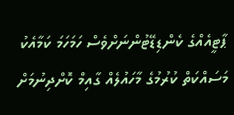ޕާޓީއެއްގެ ކެންޑިޑޭޓުންނަށްވެސް ހަމަހަމަ ކަމާއެކު މަސައްކަތް ކުރުމުގެ މާހައުލެއް ގާއިމް ކޮށްދިނުމަށް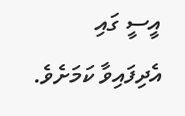އީސީ ގައި އެދިފައިވާ ކަމަށެވެ.